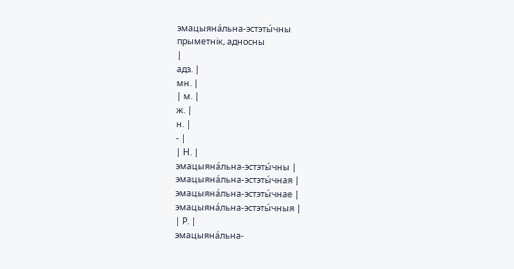эмацыяна́льна-эстэты́чны
прыметнік, адносны
|
адз. |
мн. |
| м. |
ж. |
н. |
- |
| Н. |
эмацыяна́льна-эстэты́чны |
эмацыяна́льна-эстэты́чная |
эмацыяна́льна-эстэты́чнае |
эмацыяна́льна-эстэты́чныя |
| Р. |
эмацыяна́льна-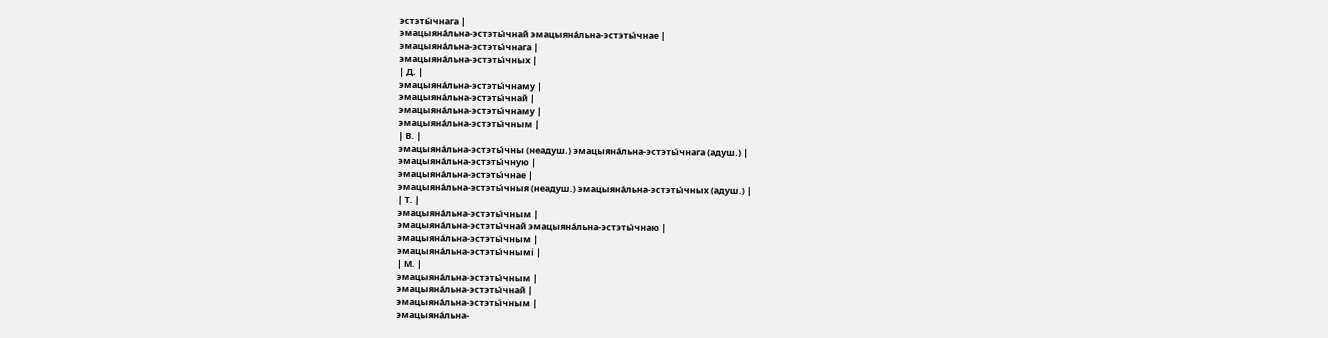эстэты́чнага |
эмацыяна́льна-эстэты́чнай эмацыяна́льна-эстэты́чнае |
эмацыяна́льна-эстэты́чнага |
эмацыяна́льна-эстэты́чных |
| Д. |
эмацыяна́льна-эстэты́чнаму |
эмацыяна́льна-эстэты́чнай |
эмацыяна́льна-эстэты́чнаму |
эмацыяна́льна-эстэты́чным |
| В. |
эмацыяна́льна-эстэты́чны (неадуш.) эмацыяна́льна-эстэты́чнага (адуш.) |
эмацыяна́льна-эстэты́чную |
эмацыяна́льна-эстэты́чнае |
эмацыяна́льна-эстэты́чныя (неадуш.) эмацыяна́льна-эстэты́чных (адуш.) |
| Т. |
эмацыяна́льна-эстэты́чным |
эмацыяна́льна-эстэты́чнай эмацыяна́льна-эстэты́чнаю |
эмацыяна́льна-эстэты́чным |
эмацыяна́льна-эстэты́чнымі |
| М. |
эмацыяна́льна-эстэты́чным |
эмацыяна́льна-эстэты́чнай |
эмацыяна́льна-эстэты́чным |
эмацыяна́льна-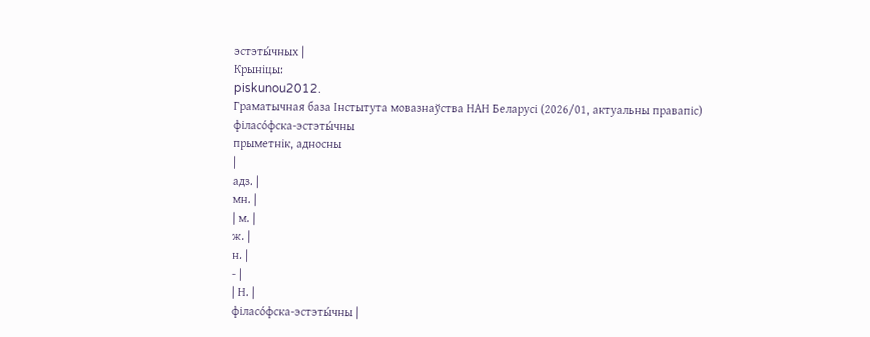эстэты́чных |
Крыніцы:
piskunou2012.
Граматычная база Інстытута мовазнаўства НАН Беларусі (2026/01, актуальны правапіс)
філасо́фска-эстэты́чны
прыметнік, адносны
|
адз. |
мн. |
| м. |
ж. |
н. |
- |
| Н. |
філасо́фска-эстэты́чны |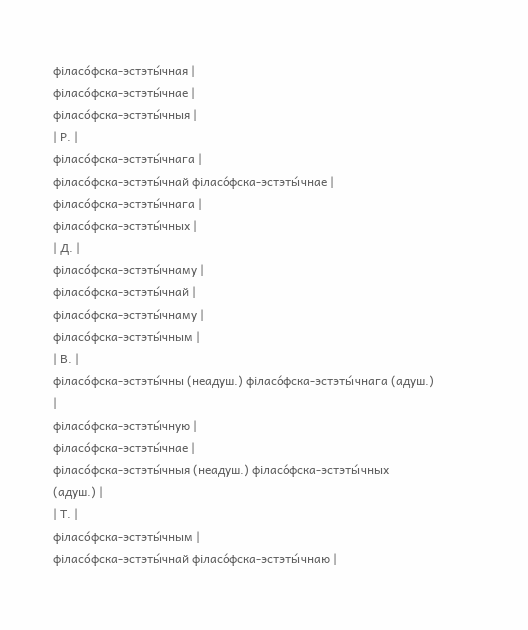філасо́фска-эстэты́чная |
філасо́фска-эстэты́чнае |
філасо́фска-эстэты́чныя |
| Р. |
філасо́фска-эстэты́чнага |
філасо́фска-эстэты́чнай філасо́фска-эстэты́чнае |
філасо́фска-эстэты́чнага |
філасо́фска-эстэты́чных |
| Д. |
філасо́фска-эстэты́чнаму |
філасо́фска-эстэты́чнай |
філасо́фска-эстэты́чнаму |
філасо́фска-эстэты́чным |
| В. |
філасо́фска-эстэты́чны (неадуш.) філасо́фска-эстэты́чнага (адуш.) |
філасо́фска-эстэты́чную |
філасо́фска-эстэты́чнае |
філасо́фска-эстэты́чныя (неадуш.) філасо́фска-эстэты́чных (адуш.) |
| Т. |
філасо́фска-эстэты́чным |
філасо́фска-эстэты́чнай філасо́фска-эстэты́чнаю |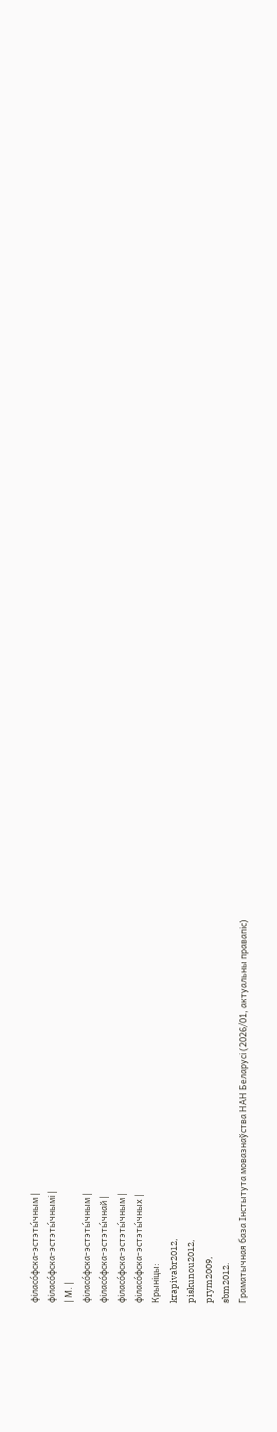філасо́фска-эстэты́чным |
філасо́фска-эстэты́чнымі |
| М. |
філасо́фска-эстэты́чным |
філасо́фска-эстэты́чнай |
філасо́фска-эстэты́чным |
філасо́фска-эстэты́чных |
Крыніцы:
krapivabr2012,
piskunou2012,
prym2009,
sbm2012.
Граматычная база Інстытута мовазнаўства НАН Беларусі (2026/01, актуальны правапіс)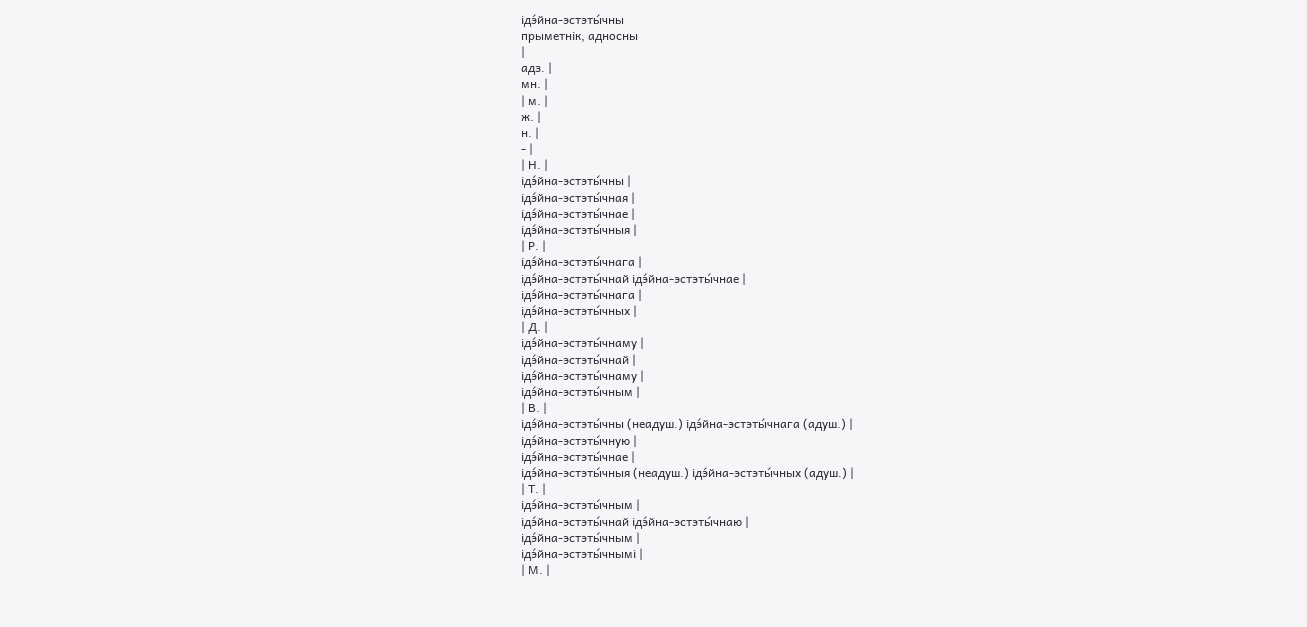ідэ́йна-эстэты́чны
прыметнік, адносны
|
адз. |
мн. |
| м. |
ж. |
н. |
- |
| Н. |
ідэ́йна-эстэты́чны |
ідэ́йна-эстэты́чная |
ідэ́йна-эстэты́чнае |
ідэ́йна-эстэты́чныя |
| Р. |
ідэ́йна-эстэты́чнага |
ідэ́йна-эстэты́чнай ідэ́йна-эстэты́чнае |
ідэ́йна-эстэты́чнага |
ідэ́йна-эстэты́чных |
| Д. |
ідэ́йна-эстэты́чнаму |
ідэ́йна-эстэты́чнай |
ідэ́йна-эстэты́чнаму |
ідэ́йна-эстэты́чным |
| В. |
ідэ́йна-эстэты́чны (неадуш.) ідэ́йна-эстэты́чнага (адуш.) |
ідэ́йна-эстэты́чную |
ідэ́йна-эстэты́чнае |
ідэ́йна-эстэты́чныя (неадуш.) ідэ́йна-эстэты́чных (адуш.) |
| Т. |
ідэ́йна-эстэты́чным |
ідэ́йна-эстэты́чнай ідэ́йна-эстэты́чнаю |
ідэ́йна-эстэты́чным |
ідэ́йна-эстэты́чнымі |
| М. |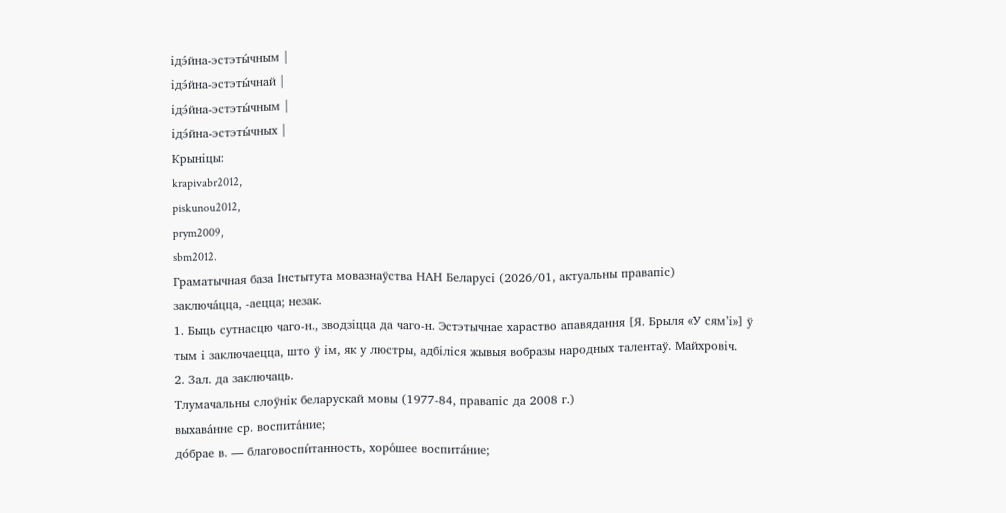ідэ́йна-эстэты́чным |
ідэ́йна-эстэты́чнай |
ідэ́йна-эстэты́чным |
ідэ́йна-эстэты́чных |
Крыніцы:
krapivabr2012,
piskunou2012,
prym2009,
sbm2012.
Граматычная база Інстытута мовазнаўства НАН Беларусі (2026/01, актуальны правапіс)
заключа́цца, ‑аецца; незак.
1. Быць сутнасцю чаго‑н., зводзіцца да чаго‑н. Эстэтычнае хараство апавядання [Я. Брыля «У сям’і»] ў тым і заключаецца, што ў ім, як у люстры, адбіліся жывыя вобразы народных талентаў. Майхровіч.
2. Зал. да заключаць.
Тлумачальны слоўнік беларускай мовы (1977-84, правапіс да 2008 г.)
выхава́нне ср. воспита́ние;
до́брае в. — благовоспи́танность, хоро́шее воспита́ние;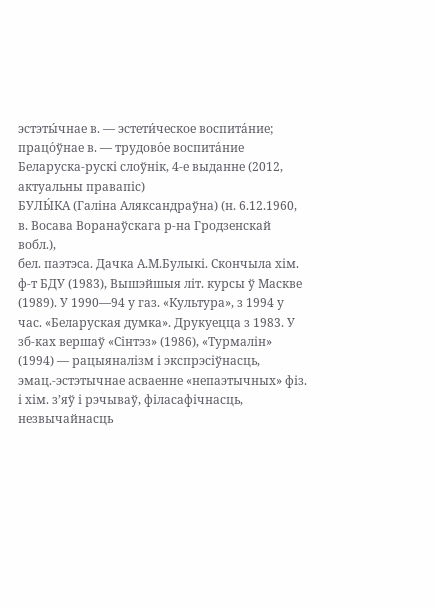эстэты́чнае в. — эстети́ческое воспита́ние;
працо́ўнае в. — трудово́е воспита́ние
Беларуска-рускі слоўнік, 4-е выданне (2012, актуальны правапіс)
БУЛЫ́КА (Галіна Аляксандраўна) (н. 6.12.1960, в. Восава Воранаўскага р-на Гродзенскай вобл.),
бел. паэтэса. Дачка А.М.Булыкі. Скончыла хім. ф-т БДУ (1983), Вышэйшыя літ. курсы ў Маскве (1989). У 1990—94 у газ. «Культура», з 1994 у час. «Беларуская думка». Друкуецца з 1983. У зб-ках вершаў «Сінтэз» (1986), «Турмалін» (1994) — рацыяналізм і экспрэсіўнасць, эмац.-эстэтычнае асваенне «непаэтычных» фіз. і хім. з’яў і рэчываў, філасафічнасць, незвычайнасць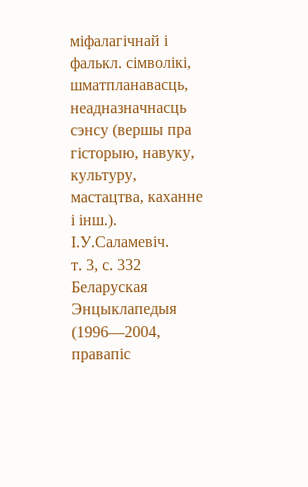міфалагічнай і фалькл. сімволікі, шматпланавасць, неадназначнасць сэнсу (вершы пра гісторыю, навуку, культуру, мастацтва, каханне і інш.).
І.У.Саламевіч.
т. 3, с. 332
Беларуская Энцыклапедыя (1996—2004, правапіс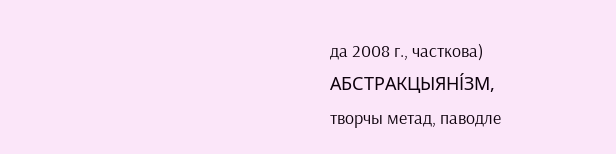да 2008 г., часткова)
АБСТРАКЦЫЯНІ́ЗМ,
творчы метад, паводле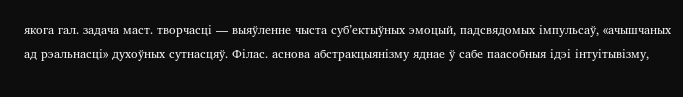якога гал. задача маст. творчасці — выяўленне чыста суб’ектыўных эмоцый, падсвядомых імпульсаў, «ачышчаных ад рэальнасці» духоўных сутнасцяў. Філас. аснова абстракцыянізму яднае ў сабе паасобныя ідэі інтуітывізму,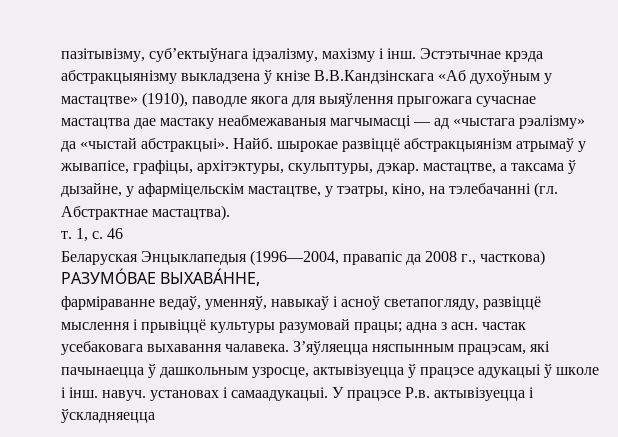пазітывізму, суб’ектыўнага ідэалізму, махізму і інш. Эстэтычнае крэда абстракцыянізму выкладзена ў кнізе В.В.Кандзінскага «Аб духоўным у мастацтве» (1910), паводле якога для выяўлення прыгожага сучаснае мастацтва дае мастаку неабмежаваныя магчымасці — ад «чыстага рэалізму» да «чыстай абстракцыі». Найб. шырокае развіццё абстракцыянізм атрымаў у жывапісе, графіцы, архітэктуры, скульптуры, дэкар. мастацтве, а таксама ў дызайне, у афарміцельскім мастацтве, у тэатры, кіно, на тэлебачанні (гл. Абстрактнае мастацтва).
т. 1, с. 46
Беларуская Энцыклапедыя (1996—2004, правапіс да 2008 г., часткова)
РАЗУМО́ВАЕ ВЫХАВА́ННЕ,
фарміраванне ведаў, уменняў, навыкаў і асноў светапогляду, развіццё мыслення і прывіццё культуры разумовай працы; адна з асн. частак усебаковага выхавання чалавека. З’яўляецца няспынным працэсам, які пачынаецца ў дашкольным узросце, актывізуецца ў працэсе адукацыі ў школе і інш. навуч. установах і самаадукацыі. У працэсе Р.в. актывізуецца і ўскладняецца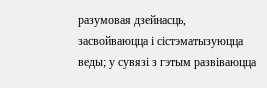разумовая дзейнасць, засвойваюцца і сістэматызуюцца веды; у сувязі з гэтым развіваюцца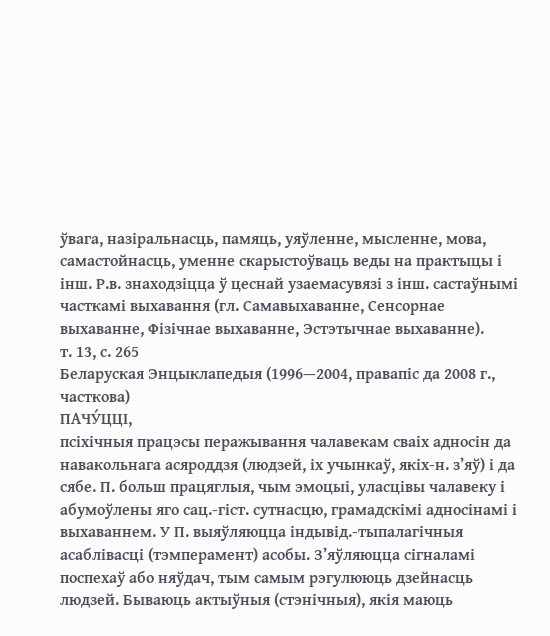ўвага, назіральнасць, памяць, уяўленне, мысленне, мова, самастойнасць, уменне скарыстоўваць веды на практыцы і інш. Р.в. знаходзіцца ў цеснай узаемасувязі з інш. састаўнымі часткамі выхавання (гл. Самавыхаванне, Сенсорнае выхаванне, Фізічнае выхаванне, Эстэтычнае выхаванне).
т. 13, с. 265
Беларуская Энцыклапедыя (1996—2004, правапіс да 2008 г., часткова)
ПАЧУ́ЦЦІ,
псіхічныя працэсы перажывання чалавекам сваіх адносін да навакольнага асяроддзя (людзей, іх учынкаў, якіх-н. з’яў) і да сябе. П. больш працяглыя, чым эмоцыі, уласцівы чалавеку і абумоўлены яго сац.-гіст. сутнасцю, грамадскімі адносінамі і выхаваннем. У П. выяўляюцца індывід.-тыпалагічныя асаблівасці (тэмперамент) асобы. З’яўляюцца сігналамі поспехаў або няўдач, тым самым рэгулююць дзейнасць людзей. Бываюць актыўныя (стэнічныя), якія маюць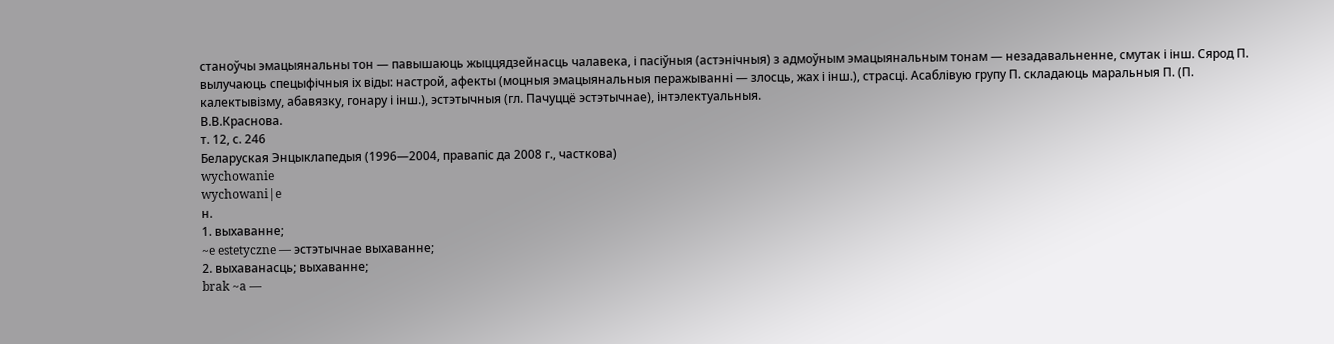станоўчы эмацыянальны тон — павышаюць жыццядзейнасць чалавека, і пасіўныя (астэнічныя) з адмоўным эмацыянальным тонам — незадавальненне, смутак і інш. Сярод П. вылучаюць спецыфічныя іх віды: настрой, афекты (моцныя эмацыянальныя перажыванні — злосць, жах і інш.), страсці. Асаблівую групу П. складаюць маральныя П. (П. калектывізму, абавязку, гонару і інш.), эстэтычныя (гл. Пачуццё эстэтычнае), інтэлектуальныя.
В.В.Краснова.
т. 12, с. 246
Беларуская Энцыклапедыя (1996—2004, правапіс да 2008 г., часткова)
wychowanie
wychowani|e
н.
1. выхаванне;
~e estetyczne — эстэтычнае выхаванне;
2. выхаванасць; выхаванне;
brak ~a —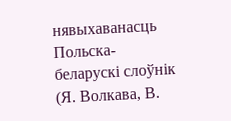нявыхаванасць
Польска-беларускі слоўнік (Я. Волкава, В.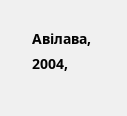Авілава, 2004,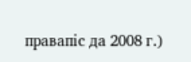правапіс да 2008 г.)